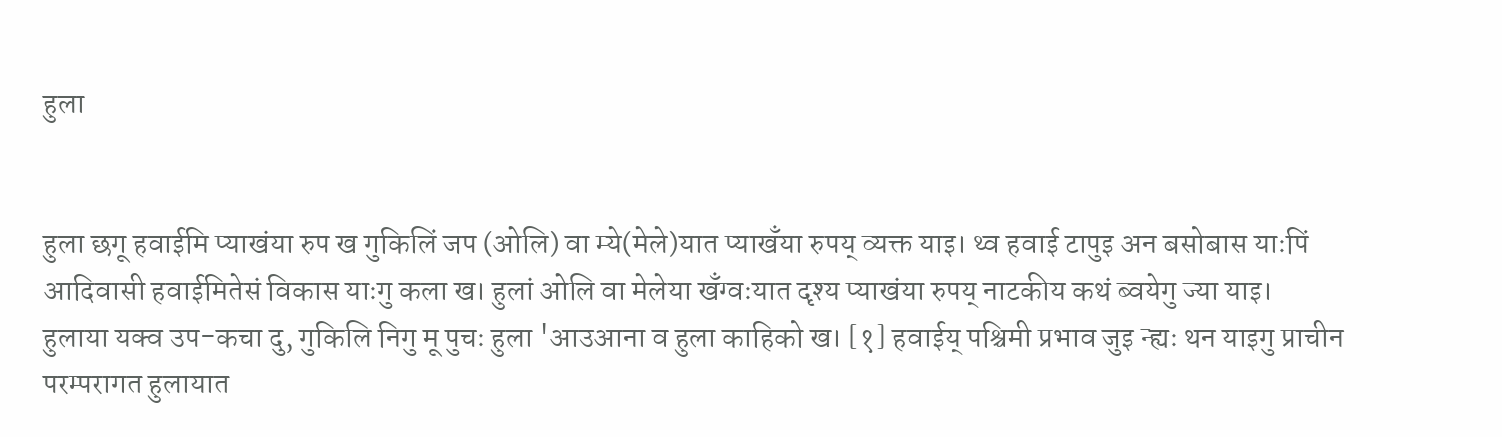हुला


हुला छगू हवाईमि प्याखंया रुप ख गुकिलिं जप (ओलि) वा म्ये(मेले)यात प्याखँया रुपय् व्यक्त याइ। थ्व हवाई टापुइ अन बसोबास याःपिं आदिवासी हवाईमितेसं विकास याःगु कला ख। हुलां ओलि वा मेलेया खँग्वःयात दृश्य प्याखंया रुपय् नाटकीय कथं ब्वयेगु ज्या याइ।
हुलाया यक्व उप-कचा दु, गुकिलि निगु मू पुचः हुला 'आउआना व हुला काहिको ख। [१] हवाईय् पश्चिमी प्रभाव जुइ न्ह्यः थन याइगु प्राचीन परम्परागत हुलायात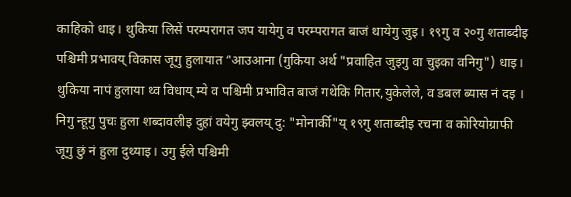काहिको धाइ। थुकिया लिसें परम्परागत जप यायेगु व परम्परागत बाजं थायेगु जुइ। १९गु व २०गु शताब्दीइ पश्चिमी प्रभावय् विकास जूगु हुलायात ʻ'आउआना (गुकिया अर्थ "प्रवाहित जुइगु वा चुइका वनिगु") धाइ। थुकिया नापं हुलाया थ्व विधाय् म्ये व पश्चिमी प्रभावित बाजं गथेकि गितार,युकेलेले, व डबल ब्यास नं दइ ।
निगु न्हूगु पुचः हुला शब्दावलीइ दुहां वयेगु झ्वलय् दु: "मोनार्की"य् १९गु शताब्दीइ रचना व कोरियोग्राफी जूगु छुं नं हुला दुथ्याइ। उगु ईले पश्चिमी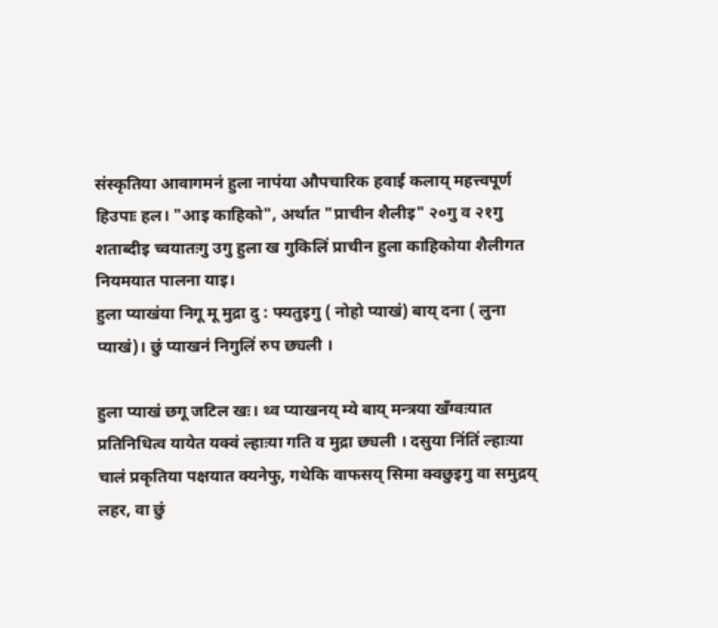संस्कृतिया आवागमनं हुला नापंया औपचारिक हवाई कलाय् महत्त्वपूर्ण हिउपाः हल। "आइ काहिको", अर्थात "प्राचीन शैलीइ" २०गु व २१गु शताब्दीइ च्वयातःगु उगु हुला ख गुकिलिं प्राचीन हुला काहिकोया शैलीगत नियमयात पालना याइ।
हुला प्याखंया निगू मू मुद्रा दु : फ्यतुइगु ( नोहो प्याखं) बाय् दना ( लुना प्याखं)। छुं प्याखनं निगुलिं रुप छ्यली ।

हुला प्याखं छगू जटिल खः। थ्व प्याखनय् म्ये बाय् मन्त्रया खँग्वःयात प्रतिनिधित्व यायेत यक्वं ल्हाःया गति व मुद्रा छ्यली । दसुया निंतिं ल्हाःया चालं प्रकृतिया पक्षयात क्यनेफु, गथेकि वाफसय् सिमा क्वछुइगु वा समुद्रय् लहर, वा छुं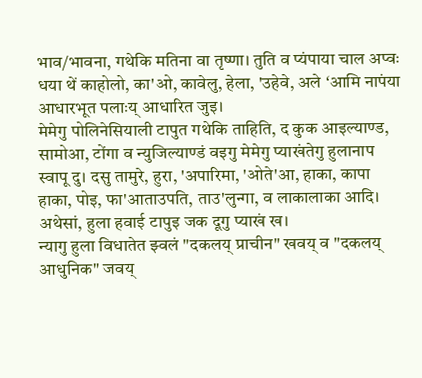भाव/भावना, गथेकि मतिना वा तृष्णा। तुति व प्यंपाया चाल अप्वः धया थें काहोलो, का'ओ, कावेलु, हेला, 'उहेवे, अले ʻआमि नापंया आधारभूत पलाःय् आधारित जुइ।
मेमेगु पोलिनेसियाली टापुत गथेकि ताहिति, द कुक आइल्याण्ड, सामोआ, टोंगा व न्युजिल्याण्डं वइगु मेमेगु प्याखंतेगु हुलानाप स्वापू दु। दसु तामुरे, हुरा, 'अपारिमा, 'ओते'आ, हाका, कापा हाका, पोइ, फा'आताउपति, ताउ'लुन्गा, व लाकालाका आदि। अथेसां, हुला हवाई टापुइ जक दूगु प्याखं ख।
न्यागु हुला विधातेत झ्वलं "दकलय् प्राचीन" खवय् व "दकलय् आधुनिक" जवय्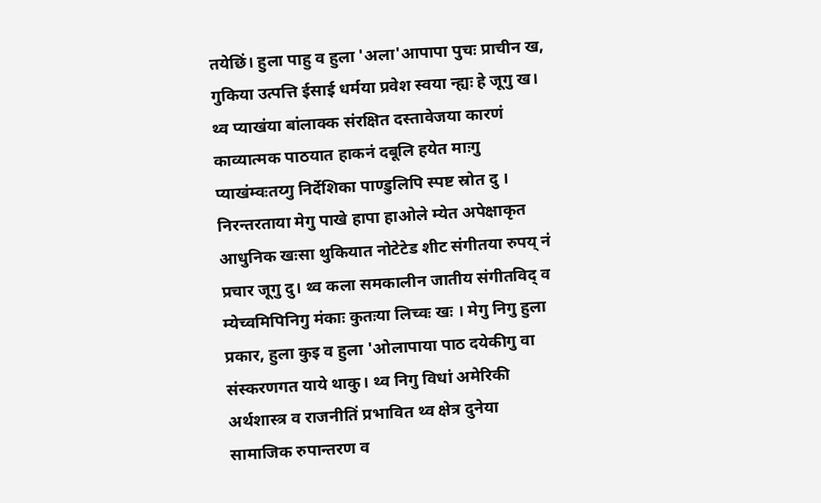तयेछिं। हुला पाहु व हुला 'अला'आपापा पुचः प्राचीन ख, गुकिया उत्पत्ति ईसाई धर्मया प्रवेश स्वया न्ह्यः हे जूगु ख। थ्व प्याखंया बांलाक्क संरक्षित दस्तावेजया कारणं काव्यात्मक पाठयात हाकनं दबूलि हयेत माःगु प्याखंम्वःतय्गु निर्देशिका पाण्डुलिपि स्पष्ट स्रोत दु । निरन्तरताया मेगु पाखे हापा हाओले म्येत अपेक्षाकृत आधुनिक खःसा थुकियात नोटेटेड शीट संगीतया रुपय् नं प्रचार जूगु दु। थ्व कला समकालीन जातीय संगीतविद् व म्येच्वमिपिनिगु मंकाः कुतःया लिच्वः खः । मेगु निगु हुला प्रकार, हुला कुइ व हुला 'ओलापाया पाठ दयेकीगु वा संस्करणगत याये थाकु। थ्व निगु विधां अमेरिकी अर्थशास्त्र व राजनीतिं प्रभावित थ्व क्षेत्र दुनेया सामाजिक रुपान्तरण व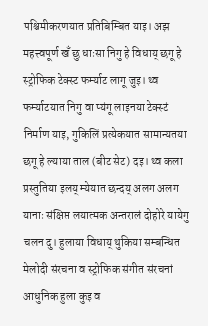पश्चिमीकरणयात प्रतिबिम्बित याइ। अझ महत्त्वपूर्ण खँ छु धाःसा निगु हे विधाय् छगू हे स्ट्रोफिक टेक्स्ट फर्म्याट लागू जुइ। थ्व फर्म्याटयात निगु वा प्यंगू लाइनया टेक्स्टं निर्माण याइ, गुकिलिं प्रत्येकयात सामान्यतया छगू हे ल्याया ताल (बीट सेट) दइ। थ्व कला प्रस्तुतिया इलय् म्येयात छन्दय् अलग अलग यानाः संक्षिप्त लयात्मक अन्तरालं दोहोरे यायेगु चलन दु। हुलाया विधाय् थुकिया सम्बन्धित मेलोदी संरचना व स्ट्रोफिक संगीत संरचनां आधुनिक हुला कुइ व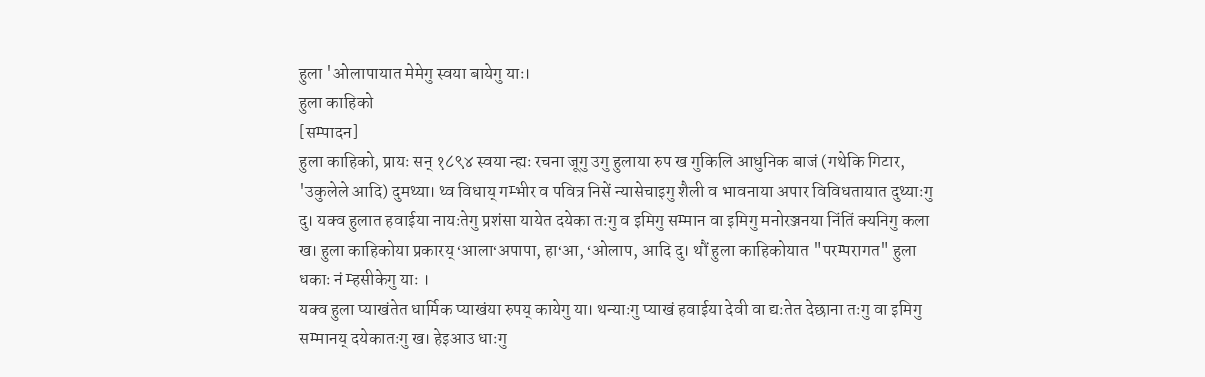हुला 'ओलापायात मेमेगु स्वया बायेगु याः।
हुला काहिको
[सम्पादन]
हुला काहिको, प्रायः सन् १८९४ स्वया न्ह्यः रचना जूगु उगु हुलाया रुप ख गुकिलि आधुनिक बाजं (गथेकि गिटार, 'उकुलेले आदि) दुमथ्या। थ्व विधाय् गम्भीर व पवित्र निसें न्यासेचाइगु शैली व भावनाया अपार विविधतायात दुथ्याःगु दु। यक्व हुलात हवाईया नायःतेगु प्रशंसा यायेत दयेका तःगु व इमिगु सम्मान वा इमिगु मनोरञ्जनया निंतिं क्यनिगु कला ख। हुला काहिकोया प्रकारय् ʻआलाʻअपापा, हाʻआ, ʻओलाप, आदि दु। थौं हुला काहिकोयात "परम्परागत" हुला धकाः नं म्हसीकेगु याः ।
यक्व हुला प्याखंतेत धार्मिक प्याखंया रुपय् कायेगु या। थन्याःगु प्याखं हवाईया देवी वा द्यःतेत देछाना तःगु वा इमिगु सम्मानय् दयेकातःगु ख। हेइआउ धाःगु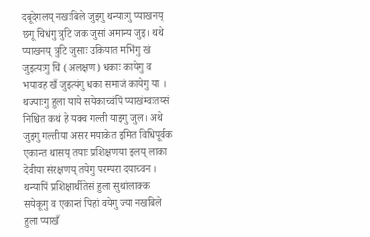दबूदेगलय् नखःबिले जुइगु थन्याःगु प्याखनय् छगू चिधंगु त्रुटि जक जुसां अमान्य जुइ। थथे प्याखनय् त्रुटि जुसाः उकियात मभिंगु खं जुइत्यःगु चिं (अलक्षण) धकाः कायेगु व भयावह खँ जुइत्यंगु धका समाजं कायेगु या । थज्याःगु हुला याये सयेकाच्वंपिं प्याखंम्वःतय्सं निश्चित कथं हे यक्व गल्ती याइगु जुल। अथे जुइगु गल्तीया असर मयाकेत इमित विधिपूर्वक एकान्त थासय् तयाः प्रशिक्षणया इलय् लाका देवीया संरक्षणय् तयेगु परम्परा दयाच्वन । थन्यापिं प्रशिक्षार्थीतेसं हुला सुथांलाक्क सयेकूगु व एकान्तं पिहां वयेगु ज्या नखबिले हुला प्याखँ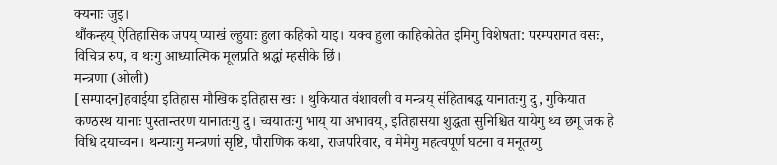क्यनाः जुइ।
थौंकन्हय् ऐतिहासिक जपय् प्याखं ल्हुयाः हुला कहिको याइ। यक्व हुला काहिकोतेत इमिगु विशेषता: परम्परागत वसः, विचित्र रुप, व थःगु आध्यात्मिक मूलप्रति श्रद्धां म्हसीके छिं।
मन्त्रणा (ओली)
[सम्पादन]हवाईया इतिहास मौखिक इतिहास खः । थुकियात वंशावली व मन्त्रय् संहिताबद्ध यानातःगु दु, गुकियात कण्ठस्थ यानाः पुस्तान्तरण यानातःगु दु। च्वयातःगु भाय् या अभावय्, इतिहासया शुद्धता सुनिश्चित यायेगु थ्व छगू जक हे विधि दयाच्वन। थन्याःगु मन्त्रणां सृष्टि, पौराणिक कथा, राजपरिवार, व मेमेगु महत्वपूर्ण घटना व मनूतय्गु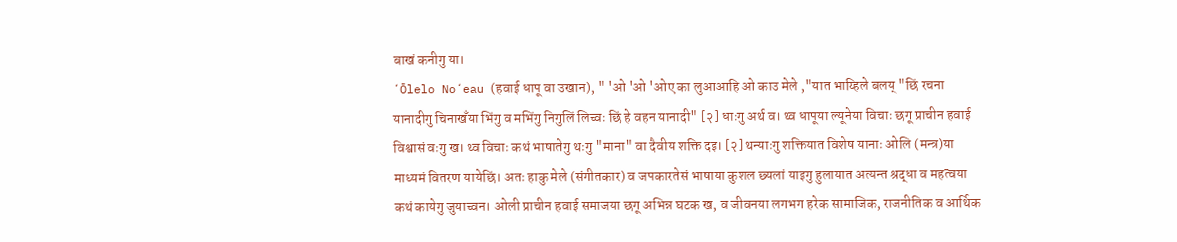बाखं कनीगु या।
ʻŌlelo Noʻeau (हवाई धापू वा उखान), " 'ओ 'ओ 'ओए का लुआआहि ओ काउ मेले ,"यात भाय्हिले बलय् "छिं रचना यानादीगु चिनाखँया भिंगु व मभिंगु निगुलिं लिच्वः छिं हे वहन यानादी" [२] धाःगु अर्थ व। थ्व धापूया ल्यूनेया विचाः छगू प्राचीन हवाई विश्वासं वःगु ख। थ्व विचाः कथं भाषातेगु थःगु "माना" वा दैवीय शक्ति दइ। [२] थन्याःगु शक्तियात विशेष यानाः ओलि (मन्त्र)या माध्यमं वितरण यायेछिं। अतः हाकु मेले (संगीतकार) व जपकारतेसं भाषाया कुशल छ्यलां याइगु हुलायात अत्यन्त श्रद्धा व महत्वया कथं कायेगु जुयाच्वन। ओली प्राचीन हवाई समाजया छगू अभिन्न घटक ख, व जीवनया लगभग हरेक सामाजिक, राजनीतिक व आर्थिक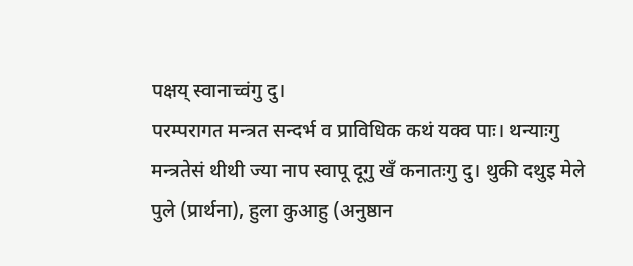पक्षय् स्वानाच्वंगु दु।
परम्परागत मन्त्रत सन्दर्भ व प्राविधिक कथं यक्व पाः। थन्याःगु मन्त्रतेसं थीथी ज्या नाप स्वापू दूगु खँ कनातःगु दु। थुकी दथुइ मेले पुले (प्रार्थना), हुला कुआहु (अनुष्ठान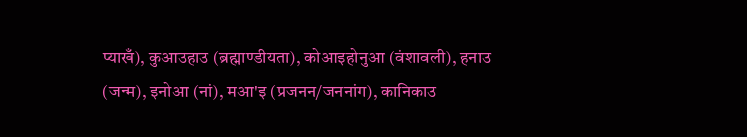प्याखँ), कुआउहाउ (ब्रह्माण्डीयता), कोआइहोनुआ (वंशावली), हनाउ (जन्म), इनोआ (नां), मआ'इ (प्रजनन/जननांग), कानिकाउ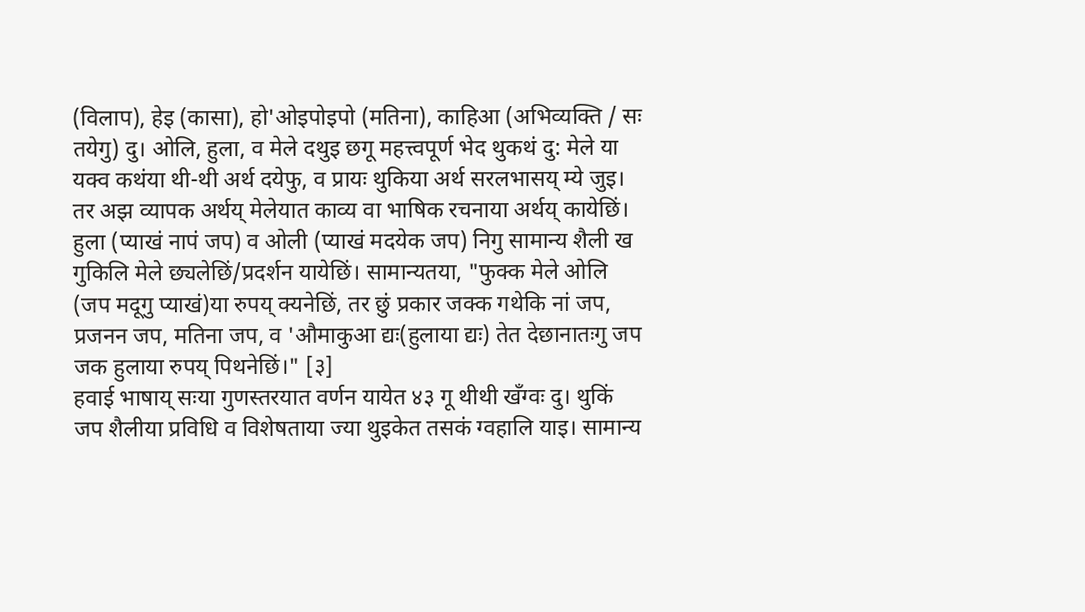(विलाप), हेइ (कासा), हो'ओइपोइपो (मतिना), काहिआ (अभिव्यक्ति / सः तयेगु) दु। ओलि, हुला, व मेले दथुइ छगू महत्त्वपूर्ण भेद थुकथं दु: मेले या यक्व कथंया थी-थी अर्थ दयेफु, व प्रायः थुकिया अर्थ सरलभासय् म्ये जुइ। तर अझ व्यापक अर्थय् मेलेयात काव्य वा भाषिक रचनाया अर्थय् कायेछिं। हुला (प्याखं नापं जप) व ओली (प्याखं मदयेक जप) निगु सामान्य शैली ख गुकिलि मेले छ्यलेछिं/प्रदर्शन यायेछिं। सामान्यतया, "फुक्क मेले ओलि (जप मदूगु प्याखं)या रुपय् क्यनेछिं, तर छुं प्रकार जक्क गथेकि नां जप, प्रजनन जप, मतिना जप, व 'औमाकुआ द्यः(हुलाया द्यः) तेत देछानातःगु जप जक हुलाया रुपय् पिथनेछिं।" [३]
हवाई भाषाय् सःया गुणस्तरयात वर्णन यायेत ४३ गू थीथी खँग्वः दु। थुकिं जप शैलीया प्रविधि व विशेषताया ज्या थुइकेत तसकं ग्वहालि याइ। सामान्य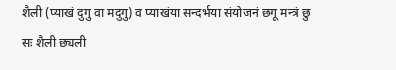शैली (प्याखं दुगु वा मदुगु) व प्याखंया सन्दर्भया संयोजनं छगू मन्त्रं छु सः शैली छ्यली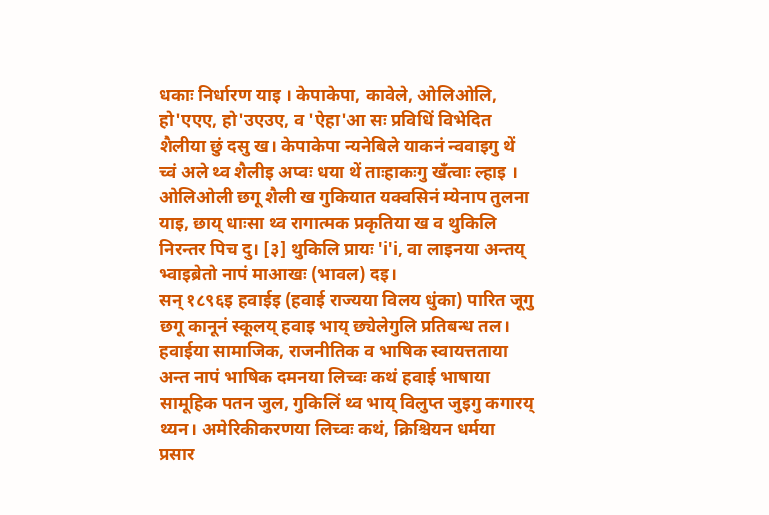धकाः निर्धारण याइ । केपाकेपा, कावेले, ओलिओलि, हो'एएए, हो'उएउए, व 'ऐहा'आ सः प्रविधिं विभेदित शैलीया छुं दसु ख। केपाकेपा न्यनेबिले याकनं न्ववाइगु थें च्वं अले थ्व शैलीइ अप्वः धया थें ताःहाकःगु खँत्वाः ल्हाइ । ओलिओली छगू शैली ख गुकियात यक्वसिनं म्येनाप तुलना याइ, छाय् धाःसा थ्व रागात्मक प्रकृतिया ख व थुकिलि निरन्तर पिच दु। [३] थुकिलि प्रायः 'i'i, वा लाइनया अन्तय् भ्वाइब्रेतो नापं माआखः (भावल) दइ।
सन् १८९६इ हवाईइ (हवाई राज्यया विलय धुंका) पारित जूगु छगू कानूनं स्कूलय् हवाइ भाय् छ्येलेगुलि प्रतिबन्ध तल। हवाईया सामाजिक, राजनीतिक व भाषिक स्वायत्तताया अन्त नापं भाषिक दमनया लिच्वः कथं हवाई भाषाया सामूहिक पतन जुल, गुकिलिं थ्व भाय् विलुप्त जुइगु कगारय् थ्यन। अमेरिकीकरणया लिच्वः कथं, क्रिश्चियन धर्मया प्रसार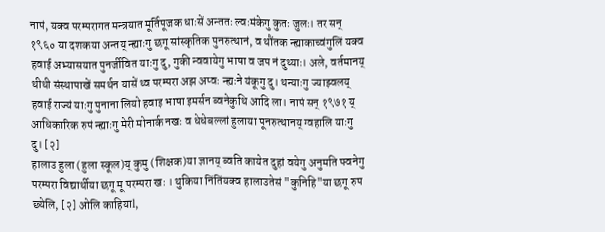नापं, यक्व परम्परागत मन्त्रयात मूर्तिपूजक धाःसें अन्ततः ल्वःमंकेगु कुतः जुलः। तर सन् १९६० या दशकया अन्तय् न्ह्याःगु छगू सांस्कृतिक पुनरुत्थानं, व थौंतक न्ह्याकाच्वंगुलिं यक्व हवाई अभ्यासयात पुनर्जीवित याःगु दु, गुकी न्ववायेगु भाषा व जप नं दुथ्याः। अले, वर्तमानय् थीथी संस्थापाखें समर्थन यासें थ्व परम्परा अझ अप्वः न्ह्यःने यंकूगु दु। थन्याःगु ज्याझ्वलय् हवाई राज्यं याःगु पुनाना लियो हवाइ भाषा इमर्सन ब्वनेकुथि आदि ला। नापं सन् १९७१ य् आधिकारिक रुपं न्ह्याःगु मेरी मोनार्क नखः व धेधेबल्लां हुलाया पूनरुत्थानय् ग्वहालि याःगु दु। [२]
हालाउ हुला (हुला स्कूल)य् कुमु (शिक्षक)या ज्ञानय् ब्वति कायेत दुहां वयेगु अनुमति फ्वनेगु परम्परा विद्यार्थीया छगू मू परम्परा खः । थुकिया निंतिंयक्व हालाउतेसं "कुनिहि"या छगू रुप छ्येलि, [२] ओलि काहियाl,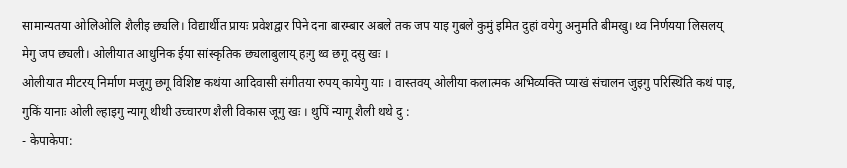सामान्यतया ओलिओलि शैलीइ छ्यलि। विद्यार्थीत प्रायः प्रवेशद्वार पिने दना बारम्बार अबले तक जप याइ गुबले कुमुं इमित दुहां वयेगु अनुमति बीमखु। थ्व निर्णयया लिसलय् मेगु जप छ्यली। ओलीयात आधुनिक ईया सांस्कृतिक छ्यलाबुलाय् हःगु थ्व छगू दसु खः ।
ओलीयात मीटरय् निर्माण मजूगु छगू विशिष्ट कथंया आदिवासी संगीतया रुपय् कायेगु याः । वास्तवय् ओलीया कलात्मक अभिव्यक्ति प्याखं संचालन जुइगु परिस्थिति कथं पाइ, गुकिं यानाः ओली ल्हाइगु न्यागू थीथी उच्चारण शैली विकास जूगु खः । थुपिं न्यागू शैली थथे दु :
- केपाकेपा: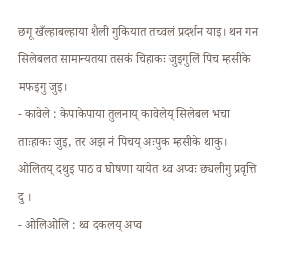छगू खँल्हाबल्हाया शैली गुकियात तच्वलं प्रदर्शन याइ। थन गन सिलेबलत सामान्यतया तसकं चिहाकः जुइगुलिं पिच म्हसीके मफइगु जुइ।
- कावेले : केपाकेपाया तुलनाय् कावेलेय् सिलेबल भचा ताःहाकः जुइ, तर अझ नं पिचय् अःपुक म्हसीके थाकु। ओलितय् दथुइ पाठ व घोषणा यायेत थ्व अप्वः छ्यलीगु प्रवृत्ति दु ।
- ओलिओलि : थ्व दकलय् अप्व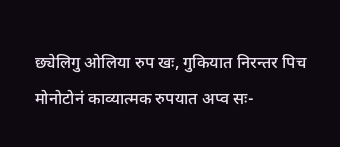छ्येलिगु ओलिया रुप खः, गुकियात निरन्तर पिच मोनोटोनं काव्यात्मक रुपयात अप्व सः-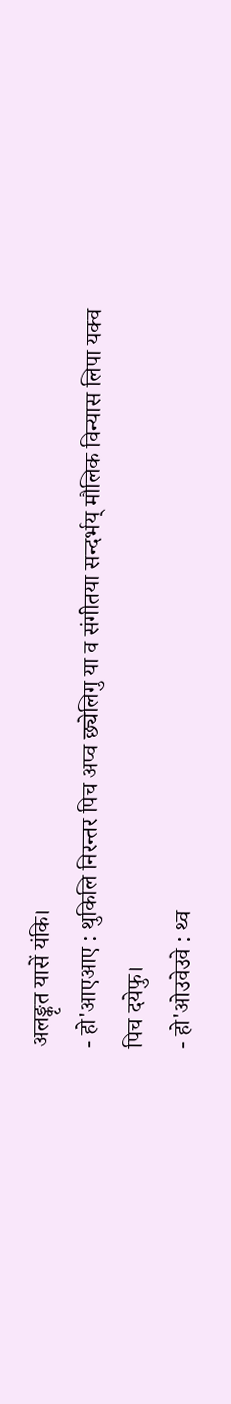अलङ्कृत यासें यंकि।
- हो'आएआए : थुकिलि निरन्तर पिच अप्व छ्येलिगु या व संगीतया सन्दर्भय् मौलिक विन्यास लिपा यक्व पिच दयेफु।
- हो'ओउवेउवे : थ्व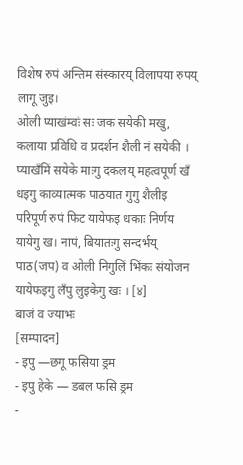विशेष रुपं अन्तिम संस्कारय् विलापया रुपय् लागू जुइ।
ओली प्याखंम्वःं सः जक सयेकी मखु, कलाया प्रविधि व प्रदर्शन शैली नं सयेकी । प्याखँमिं सयेके माःगु दकलय् महत्वपूर्ण खँ धइगु काव्यात्मक पाठयात गुगु शैलीइ परिपूर्ण रुपं फिट यायेफइ धकाः निर्णय यायेगु ख। नापं, बियातःगु सन्दर्भय् पाठ(जप) व ओली निगुलिं भिंकः संयोजन यायेफइगु लँपु लुइकेगु खः । [४]
बाजं व ज्याभः
[सम्पादन]
- इपु —छगू फसिया ड्रम
- इपु हेके — डबल फसि ड्रम
-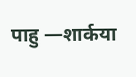पाहु —शार्कया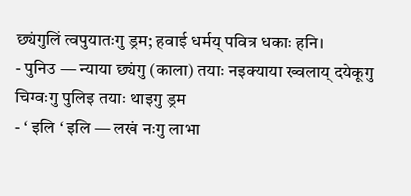छ्यंगुलिं त्वपुयातःगु ड्रम; हवाई धर्मय् पवित्र धकाः हनि।
- पुनिउ — न्याया छ्यंगु (काला) तयाः नइक्याया ख्वलाय् दयेकूगु चिग्वःगु पुलिइ तयाः थाइगु ड्रम
- ʻ इलि ʻ इलि — लखं नःगु लाभा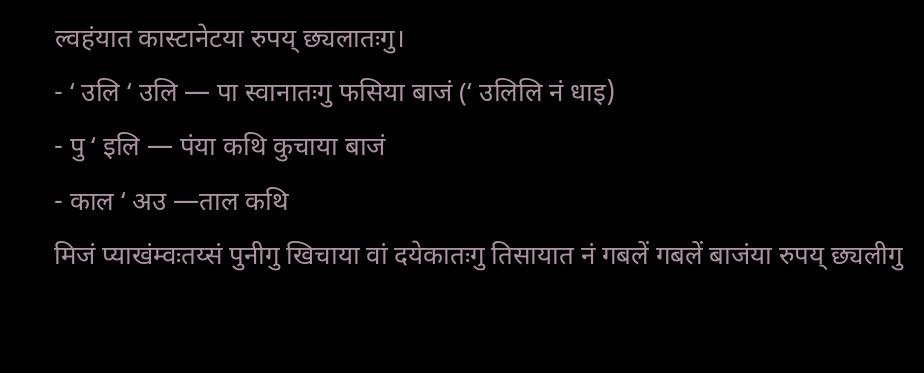ल्वहंयात कास्टानेटया रुपय् छ्यलातःगु।
- ʻ उलि ʻ उलि — पा स्वानातःगु फसिया बाजं (ʻ उलिलि नं धाइ)
- पु ʻ इलि — पंया कथि कुचाया बाजं
- काल ʻ अउ —ताल कथि
मिजं प्याखंम्वःतय्सं पुनीगु खिचाया वां दयेकातःगु तिसायात नं गबलें गबलें बाजंया रुपय् छ्यलीगु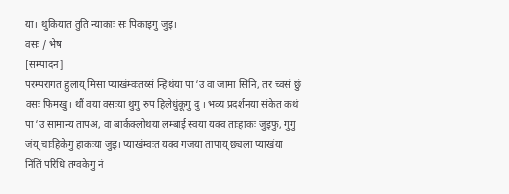या। थुकियात तुति न्याकाः सः पिकाइगु जुइ।
वसः / भेष
[सम्पादन]
परम्परागत हुलाय् मिसा प्याखंम्वःतय्सं न्हिथंया पा ʻउ वा जामा सिनि, तर च्वसं छुं वसः फिमखु। थौं वया वसःया थुगु रुप हिलेधुंकूगु दु । भव्य प्रदर्शनया संकेत कथं पा ʻउ सामान्य तापअ, वा बार्कक्लोथया लम्बाई स्वया यक्व ताःहाकः जुइफु, गुगु जंय् चाःहिकेगु हाकःया जुइ। प्याखंम्वःत यक्व गजया तापाय् छ्यला प्याखंया निंतिं परिधि तग्वकेगु नं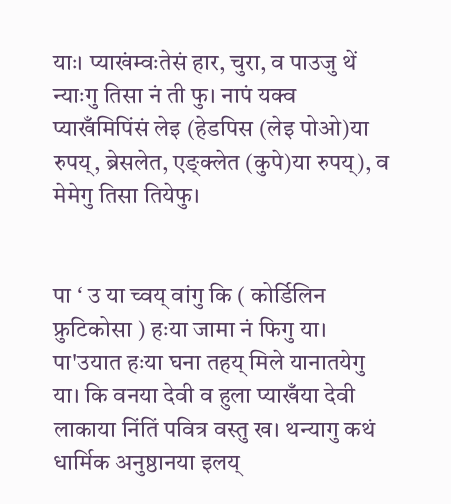याः। प्याखंम्वःतेसं हार, चुरा, व पाउजु थें न्याःगु तिसा नं ती फु। नापं यक्व प्याखँमिपिंसं लेइ (हेडपिस (लेइ पोओ)या रुपय्, ब्रेसलेत, एङ्क्लेत (कुपे)या रुपय्), व मेमेगु तिसा तियेफु।


पा ʻ उ या च्वय् वांगु कि ( कोर्डिलिन फ्रुटिकोसा ) हःया जामा नं फिगु या। पा'उयात हःया घना तहय् मिले यानातयेगु या। कि वनया देवी व हुला प्याखँया देवी लाकाया निंतिं पवित्र वस्तु ख। थन्यागु कथं धार्मिक अनुष्ठानया इलय्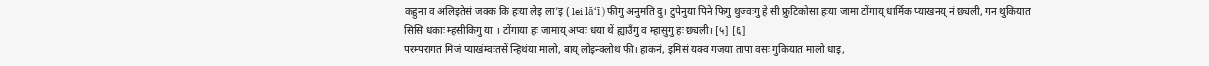कहुना व अलिइतेसं जक्क कि हःया लेइ ला'इ ( lei lāʻī ) फीगु अनुमति दु। टुपेनुया पिने फिगु थुज्वःगु हे सी फ्रुटिकोसा हःया जामा टोंगाय् धार्मिक प्याखनय् नं छ्यली, गन थुकियात सिसि धकाः म्हसीकिगु या । टोंगाया हः जामाय् अप्वः धया थें ह्याउँगु व म्हासुगु हः छ्यली। [५] [६]
परम्परागत मिजं प्याखंम्वःतसें न्हिथंया मालो, बाय् लोइन्क्लोथ फी। हाकनं, इमिसं यक्व गजया तापा वसः गुकियात मालो धाइ,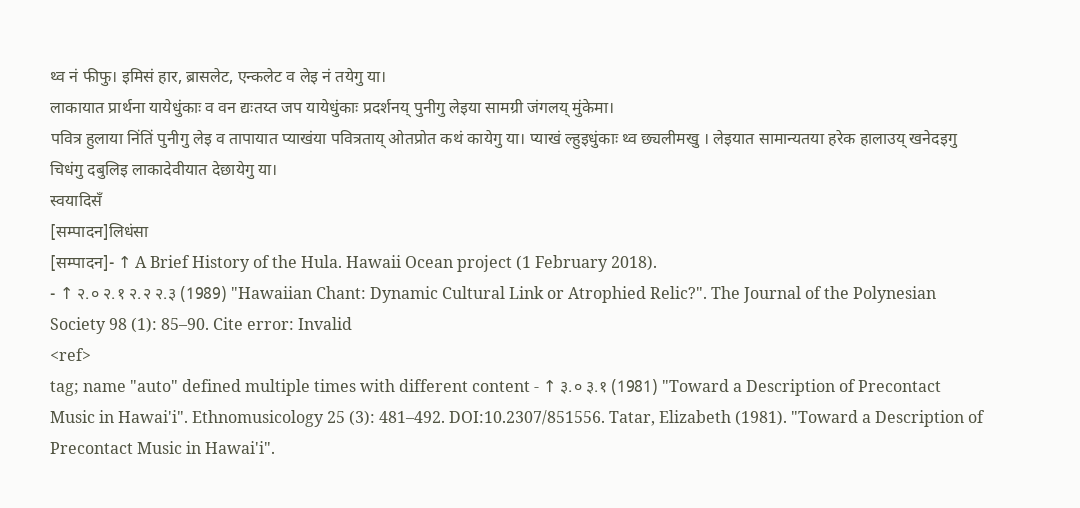थ्व नं फीफु। इमिसं हार, ब्रासलेट, एन्कलेट व लेइ नं तयेगु या।
लाकायात प्रार्थना यायेधुंकाः व वन द्यःतय्त जप यायेधुंकाः प्रदर्शनय् पुनीगु लेइया सामग्री जंगलय् मुंकेमा।
पवित्र हुलाया निंतिं पुनीगु लेइ व तापायात प्याखंया पवित्रताय् ओतप्रोत कथं कायेगु या। प्याखं ल्हुइधुंकाः थ्व छ्यलीमखु । लेइयात सामान्यतया हरेक हालाउय् खनेदइगु चिधंगु दबुलिइ लाकादेवीयात देछायेगु या।
स्वयादिसँ
[सम्पादन]लिधंसा
[सम्पादन]- ↑ A Brief History of the Hula. Hawaii Ocean project (1 February 2018).
- ↑ २.० २.१ २.२ २.३ (1989) "Hawaiian Chant: Dynamic Cultural Link or Atrophied Relic?". The Journal of the Polynesian Society 98 (1): 85–90. Cite error: Invalid
<ref>
tag; name "auto" defined multiple times with different content - ↑ ३.० ३.१ (1981) "Toward a Description of Precontact Music in Hawai'i". Ethnomusicology 25 (3): 481–492. DOI:10.2307/851556. Tatar, Elizabeth (1981). "Toward a Description of Precontact Music in Hawai'i".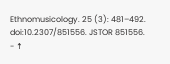Ethnomusicology. 25 (3): 481–492. doi:10.2307/851556. JSTOR 851556.
- ↑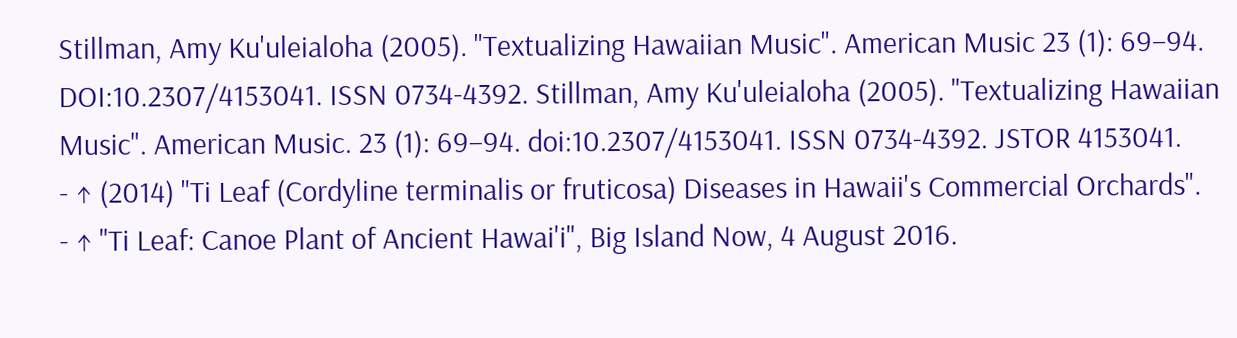Stillman, Amy Ku'uleialoha (2005). "Textualizing Hawaiian Music". American Music 23 (1): 69–94. DOI:10.2307/4153041. ISSN 0734-4392. Stillman, Amy Ku'uleialoha (2005). "Textualizing Hawaiian Music". American Music. 23 (1): 69–94. doi:10.2307/4153041. ISSN 0734-4392. JSTOR 4153041.
- ↑ (2014) "Ti Leaf (Cordyline terminalis or fruticosa) Diseases in Hawaii's Commercial Orchards".
- ↑ "Ti Leaf: Canoe Plant of Ancient Hawai'i", Big Island Now, 4 August 2016.